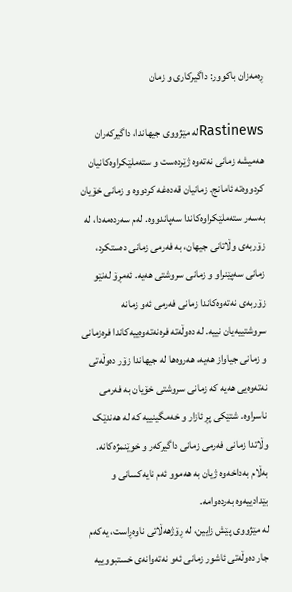ڕەمەزان باکوور: داگیرکاری و زمان

Rastinewsلە مێژووی جیهاندا، داگیرکەران هەمیشە زمانی نەتەوە ژێردەست و ستەملێکراوەکانیان کردووەتە ئامانج. زمانیان قەدەغە کردووە و زمانی خۆیان بەسەر ستەملێکراوەکاندا سەپاندووە. لەم سەردەمەدا، لە زۆربەی وڵاتانی جیهان، بە فەرمی زمانی دەستکرد، زمانی سەپێنراو و زمانی سروشتی هەیە. ئەمڕۆ لەنێو زۆربەی نەتەوەکاندا زمانی فەرمی ئەو زمانە سروشتییەیان نییە. لە دەوڵەتە فرەنەتەوەییەکاندا فرەزمانی و زمانی جیاواز هەیە، هەروەها لە جیهاندا زۆر دەوڵەتی نەتەوەیی هەیە کە زمانی سروشتی خۆیان بە فەرمی ناسراوە. شتێکی پڕ ئازار و خەمگینییە کە لە هەندێک وڵاتدا زمانی فەرمی زمانی داگیرکەر و خوێنمژەکانە. بەڵام بەداخەوە ژیان بە هەموو ئەم نایەکسانی و بێدادییەوە بەردەوامە.
لە مێژووی پێش زایین، لە ڕۆژهەڵاتی ناوەڕاست، یەکەم جار دەوڵەتی ئاشور زمانی ئەو نەتەوانەی خستبووییە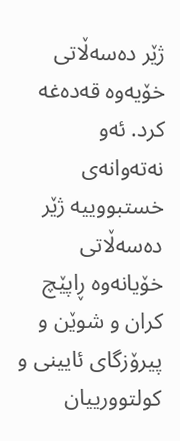ژێر دەسەڵاتی خۆیەوە قەدەغە کرد. ئەو نەتەوانەی خستبووییە ژێر دەسەڵاتی خۆیانەوە ڕاپێچ کران و شوێن و پیرۆزگای ئایینی و کولتوورییان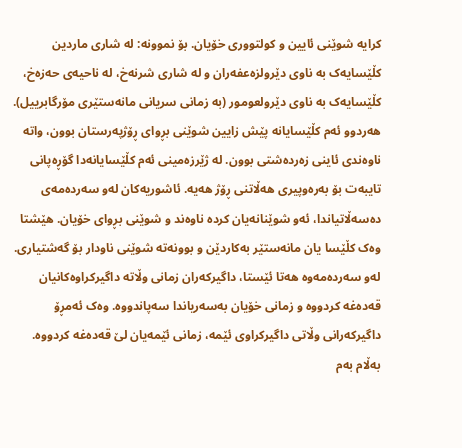کرایە شوێنی ئایین و کولتووری خۆیان. بۆ نموونە: لە شاری ماردین کڵێسایەک بە ناوی دێرولزەعفەران و لە شاری شرنەخ، لە ناحیەی حەزەخ، کڵێسایەک بە ناوی دێرولعومور (بە زمانی سریانی مانەستێری مۆرگابرییل). هەردوو ئەم کڵێسایانە پێش زایین شوێنی بڕوای ڕۆژپەرستان بوون، واتە ناوەندی ئاینی زەردەشتی بوون. لە ژێرزەمینی ئەم کڵێسایانەدا گۆڕەپانی تایبەت بۆ بەرەوپیری هەڵاتنی ڕۆژ هەیە. ئاشوریەکان لەو سەردەمەی دەسەڵاتیاندا، ئەو شوێنانەیان کردە ناوەند و شوێنی بڕوای خۆیان. هێشتا وەک کڵێسا یان مانەستێر بەکاردێن و بوونەتە شوێنی ناودار بۆ گەشتیاری.
لەو سەردەمەوە هەتا ئێستا، داگیرکەران زمانی وڵاتە داگیرکراوەکانیان قەدەغە کردووە و زمانی خۆیان بەسەریاندا سەپاندووە. وەک ئەمڕۆ داگیرکەرانی وڵاتی داگیرکراوی ئێمە، زمانی ئێمەیان لێ قەدەغە کردووە. بەڵام بەم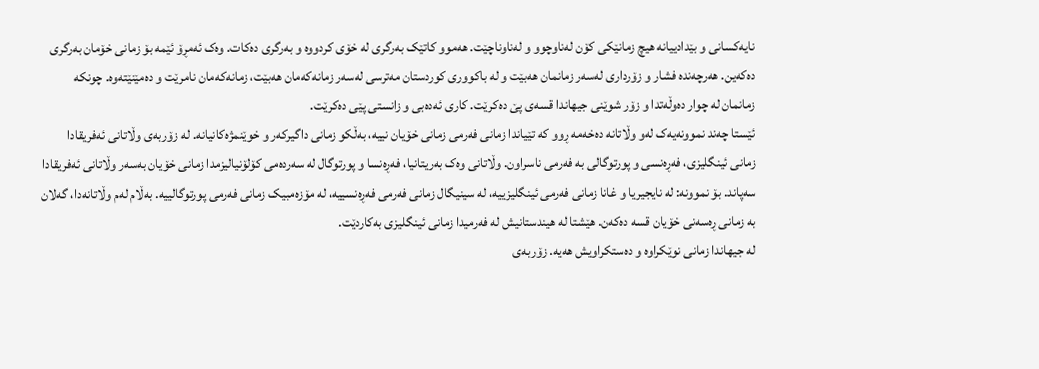نایەکسانی و بێدادییانە هیچ زمانێکی کۆن لەناوچوو و لەناوناچێت. هەموو کاتێک بەرگری لە خۆی کردووە و بەرگری دەکات. وەک ئەمڕۆ ئێمە بۆ زمانی خۆمان بەرگری دەکەین. هەرچەندە فشار و زۆرداری لەسەر زمانمان هەبێت و لە باکووری کوردستان مەترسی لەسەر زمانەکەمان هەبێت، زمانەکەمان نامرێت و دەمێنێتەوە. چونکە زمانمان لە چوار دەوڵەتدا و زۆر شوێنی جیهاندا قسەی پێ دەکرێت. کاری ئەدەبی و زانستی پێی دەکرێت.
ئێستا چەند نموونەیەک لەو وڵاتانە دەخەمە ڕوو کە تێیاندا زمانی فەرمی زمانی خۆیان نییە، بەڵکو زمانی داگیرکەر و خوێنمژەکانیانە. لە زۆربەی وڵاتانی ئەفریقادا زمانی ئینگلیزی، فەڕەنسی و پورتوگالی بە فەرمی ناسراون. وڵاتانی وەک بەریتانیا، فەڕەنسا و پورتوگال لە سەردەمی کۆلۆنیالیزمدا زمانی خۆیان بەسەر وڵاتانی ئەفریقادا سەپاند. بۆ نموونە: لە نایجیریا و غانا زمانی فەرمی ئینگلیزییە، لە سینیگال زمانی فەرمی فەڕەنسییە، لە مۆزەمبیک زمانی فەرمی پورتوگالییە. بەڵام لەم وڵاتانەدا، گەلان بە زمانی ڕەسەنی خۆیان قسە دەکەن. هێشتا لە هیندستانیش لە فەرمیدا زمانی ئینگلیزی بەکاردێت.
لە جیهاندا زمانی نوێکراوە و دەستکراویش هەیە. زۆربەی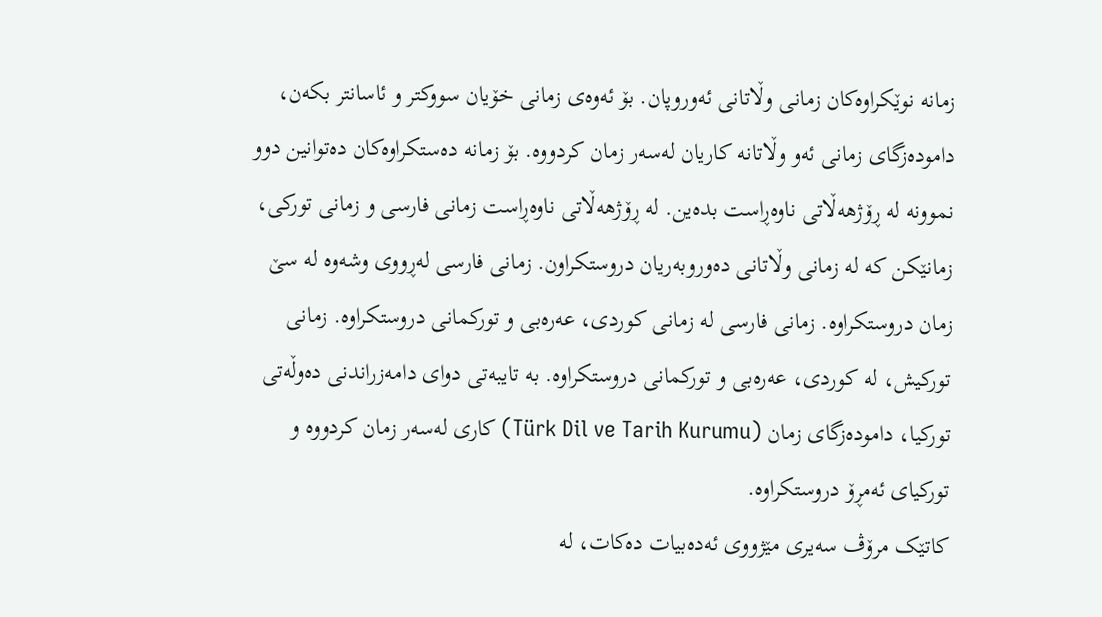زمانە نوێکراوەکان زمانی وڵاتانی ئەوروپان. بۆ ئەوەی زمانی خۆیان سووکتر و ئاسانتر بکەن، دامودەزگای زمانی ئەو وڵاتانە کاریان لەسەر زمان کردووە. بۆ زمانە دەستکراوەکان دەتوانین دوو نموونە لە ڕۆژهەڵاتی ناوەڕاست بدەین. لە ڕۆژهەڵاتی ناوەڕاست زمانی فارسی و زمانی تورکی، زمانێکن کە لە زمانی وڵاتانی دەوروبەریان دروستکراون. زمانی فارسی لەڕووی وشەوە لە سێ زمان دروستکراوە. زمانی فارسی لە زمانی کوردی، عەرەبی و توركمانی دروستکراوە. زمانی تورکیش، لە کوردی، عەرەبی و توركمانی دروستکراوە. بە تایبەتی دوای دامەزراندنی دەوڵەتی تورکیا، دامودەزگای زمان (Türk Dil ve Tarih Kurumu) کاری لەسەر زمان کردووە و تورکیای ئەمڕۆ دروستکراوە.
کاتێک مرۆڤ سەیری مێژووی ئەدەبیات دەکات، لە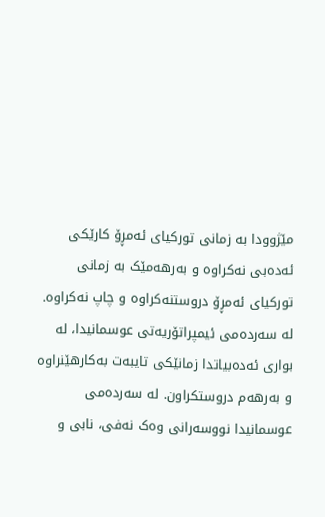مێژوودا بە زمانی تورکیای ئەمڕۆ کارێکی ئەدەبی نەکراوە و بەرهەمێک بە زمانی تورکیای ئەمڕۆ دروستنەکراوە و چاپ نەکراوە. لە سەردەمی ئیمپراتۆریەتی عوسمانیدا، لە بواری ئەدەبیاتدا زمانێکی تایبەت بەکارهێنراوە و بەرهەم دروستکراون. لە سەردەمی عوسمانیدا نووسەرانی وەک نەفی، نابی و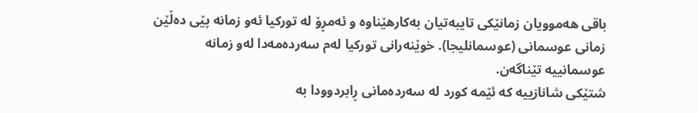باقی هەموویان زمانێکی تایبەتیان بەکارهێناوە و ئەمڕۆ لە تورکیا ئەو زمانە پێی دەڵێن زمانی عوسمانی (عوسمانلیجا). خوێنەرانی تورکیا لەم سەردەمەدا لەو زمانە عوسمانییە تێناگەن.
شتێکی شانازییە کە ئێمە کورد لە سەردەمانی ڕابردوودا بە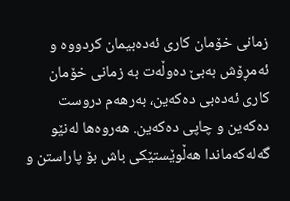زمانی خۆمان کاری ئەدەبیمان کردووە و ئەمڕۆش بەبێ دەوڵەت بە زمانی خۆمان کاری ئەدەبی دەکەین، بەرهەم دروست دەکەین و چاپی دەکەین. هەروەها لەنێو گەلەکەماندا هەڵوێستێکی باش بۆ پاراستن و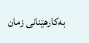بەکارهێنانی زمان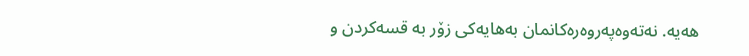هەیە. نەتەوەپەروەرەکانمان بەهایەکی زۆر بە قسەکردن و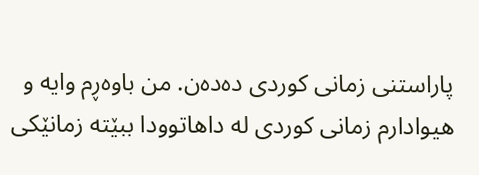پاراستنی زمانی کوردی دەدەن. من باوەڕم وایە و هیوادارم زمانی کوردی لە داهاتوودا ببێتە زمانێکی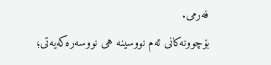فەرمی.
بۆچوونەکانی ئەم نووسینە هی نووسەرەکەیەتی؛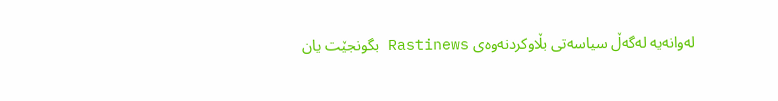لەوانەیە لەگەڵ سیاسەتی بڵاوکردنەوەی Rastinews بگونجێت یان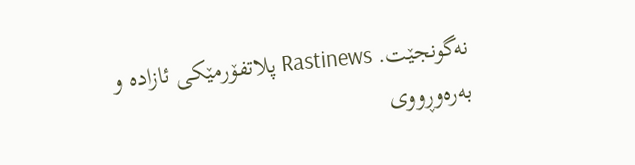نەگونجێت. Rastinews پلاتفۆرمێکی ئازادە و بەرەوڕووی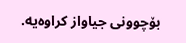بۆچوونی جیاواز کراوەیە.